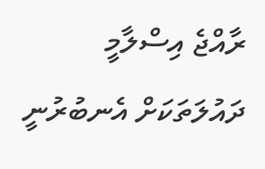ރާއްޖެ އިސްލާމީ ދައުލަތަކަށް އެނބުރުނީ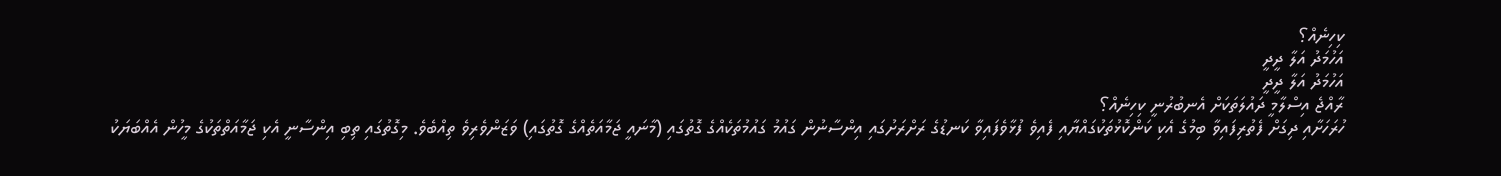ކިހިނެއް؟
އަހުމަދު އަލާ ދީދީ
އަހުމަދު އަލާ ދީދީ
ރާއްޖެ އިސްލާމީ ދައުލަތަކަށް އެނބުރުނީ ކިހިނެއް؟
ހުރަހަށާއި ދިގަށް ފެތުރިފައިވާ ބިމުގެ އެކި ކަންކޮޅުތަކުގައްޔާއި ފެއިވެ ފުޅާވެފައިވާ ކަނޑުގެ ރަށްރަށުގައި އިންސާނުން ގައުމު ގައުމުތަކެއްގެ ގޮތުގައި (މާނައީ ޖަމާއަތެއްގެ ގޮތުގައި) ވަޒަންވެރިވެ ތިއްބެވެ. މިގޮތުގައި ތިބި އިންސާނީ އެކި ޖަމާއަތްތަކުގެ މީހުން އެއްބަޔަކު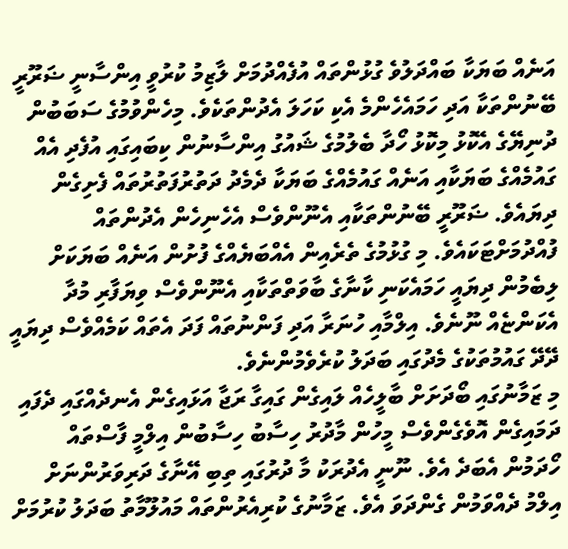އަނެއް ބަޔަކާ ބައްދަލުވެ ގުޅުންތައް އުފެއްދުމަށް ލާޒިމު ކުރުވީ އިންސާނީ ޟަރޫރީ ބޭނުންތަކާ އަދި ހަމައެހެންމެ އެކި ކަހަލަ އެދުންތަކެވެ. މިހެންވުމުގެ ސަބަބުން ދުނިޔޭގެ އެކޮޅު މިކޮޅު ހޯދާ ބެލުމުގެ ޝައުގު އިންސާނުން ކިބައިގައި އުފެދި އެއް ގައުމެއްގެ ބަޔަކާއި އަނެއް ގައުމެއްގެ ބަޔަކާ ދެމެދު ދަތުރުފަތުރުތައް ފެށިގެން ދިޔައެވެ. ޟަރޫރީ ބޭނުންތަކާއި އެނޫންވެސް އެހެނިހެން އެދުންތައް ފުއްދުމަށްޓަކައެވެ. މި ގުޅުމުގެ ތެރެއިން އެއްބަޔެއްގެ ފުށުން އަނެއް ބަޔަކަށް ލިބެމުން ދިޔައީ ހަމައެކަނި ކާނާގެ ބާވަތްތަކާއި އެނޫންވެސް ވިޔަފާރި މުދާ އެކަންޏެއް ނޫނެވެ. އިލްމާއި ހުނަރާ އަދި ފަންނުތައް ފަދަ އެތައް ކަމެއްވެސް ދިޔައީ ދޭދޭ ގައުމުތަކުގެ މެދުގައި ބަދަލު ކުރެވެމުންނެވެ.
މި ޒަމާނުގައި ބޯދަށަށް ބާލީހެއް ލައިގެން ގައިގާ ރަޖާ އަޅައިގެން އެނދެއްގައި ދެފައި ދަމައިގެން އޮވެގެންވެސް މީހުން މާދުރު ހިސާބު ހިސާބުން އިލްމީ ފާސްތައް ހޯދަމުން އެބަދެ އެވެ. ނޫނީ އެދުރަކު މާ ދުރުގައި ތިބި އޭނާގެ ދަރިވަރުންނަށް އިލްމު ދެއްވަމުން ގެންދަވަ އެވެ. ޒަމާނުގެ ކުރިއެރުންތައް މައުލޫމާތު ބަދަލު ކުރުމަށް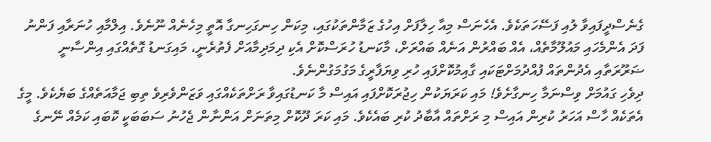ގެނެސްދީފައިވާ ލުއި ފަސޭހަތަކެވެ. އެހެނަސް މިއާ ހިލާފަށް އިހުގެ ޒަމާންތަކުގައި، މިކަން ހިނގަހިނގާ އޮތީ މިހެނެއް ނޫނެވެ. އިލްމާއި ހުނަރާއި ފަންނު ފަދަ އެންމެހައި މައުލޫމާތެއް، އެއް ބައްރުން އަނެއް ބައްރަށް، މާކަނޑު ހުރަސްކޮށް އެކި ދިމަދިމާއަށް ފެތުރެނީ، މައިގަނޑު ގޮތެއްގައި އިންސާނީ ޟަރޫރަތާއި އެދުންތައް ފުއްދުމަށްޓަކައި ގާއިމުކޮށްފައި ހުރި ވިޔަފާރީގެ މަގުމަގުންނެވެ.
ދިވެހި ގައުމަށް ވިސްނަމާ ހިނގާށެވެ! މައި ކަރަޔަކުން ހިޖުރަކޮށްފައި އައިސް މާ ކަނޑުގައިވާ ރަށްތަކެއްގައި ވަޒަންވެރިވެ ތިބި ޖަމާއަތެއްގެ ބަޔެކެވެ. މީގެ އެތަކެއް ހާސް އަހަރު ކުރިން އައިސް މި ރަށްތައް އާބާދު ކުރި ބައެކެވެ. މައި ކަރަ ދޫކޮށް މިތަނަށް އަންނާން ޖެހުނު ސަބަބަކީ ކޮބައި ކަމެއް ނޭނގެ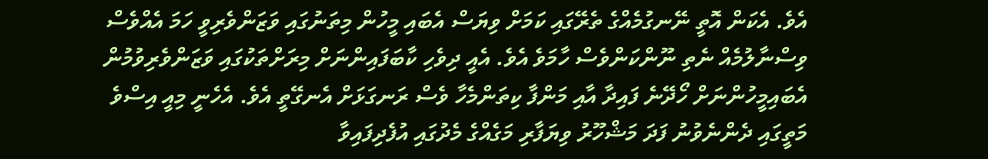އެވެ. އެކަން އޮތީ ނޭނގުމެއްގެ ތެރޭގައި ކަމަށް ވިޔަސް އެބައި މީހުން މިތަނުގައި ވަޒަންވެރިވީ ހަމަ އެއްވެސް ވިސްނާލުމެއް ނެތި ނޫންކަންވެސް ހާމަވެ އެވެ. އެއީ ދިވެހި ކާބަފައިންނަށް މިރަށްތަކުގައި ވަޒަންވެރިވުމުން އެބައިމީހުންނަށް ހޯދޭނެ ފައިދާ އާއި މަންފާ ކިތަންމެހާ ވެސް ރަނގަޅަށް އެނގޭތީ އެވެ. އެހެނީ މިއީ އިސްވެ މަތީގައި ދެންނެވުނު ފަދަ މަޝްހޫރު ވިޔަފާރި މަގެއްގެ މެދުގައި އުފެދިފައިވާ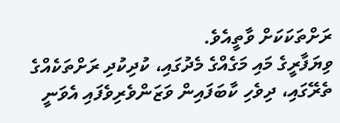ރަށްތަކަކަށް ވާތީއެވެ.
ވިޔަފާރީގެ މައި މަގެއްގެ މެދުގައި، ކުދިކުދި ރަށްތަކެއްގެ ތެރޭގައި، ދިވެހި ކާބަފައިން ވަޒަންވެރިވެފައި އެވަނީ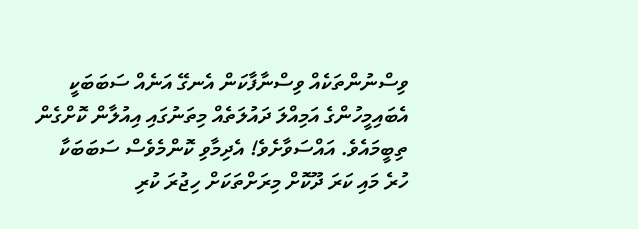ވިސްނުންތަކެއް ވިސްނާފާކަން އެނގޭ އަނެއް ސަބަބަކީ އެބައިމީހުންގެ އަމިއްލަ ދައުލަތެއް މިތަނުގައި އިއުލާން ކޮށްގެން ތިބީމައެވެ. އައްސަވާށެވެ! އެދިމާވި ކޮންމެވެސް ސަބަބަކާ ހުރެ މައި ކަރަ ދޫކޮށް މިރަށްތަކަށް ހިޖުރަ ކުރި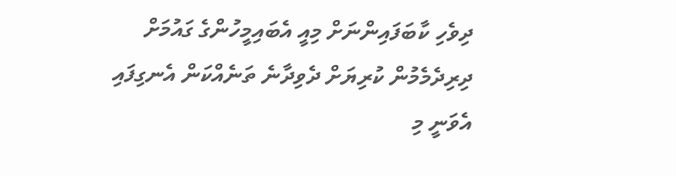ދިވެހި ކާބަފައިންނަށް މިއީ އެބައިމީހުންގެ ގައުމަށް ދިރިދެމެމުން ކުރިޔަށް ދެވިދާނެ ތަނެއްކަން އެނގިފައި އެވަނީ މި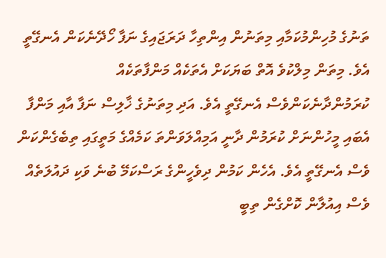ތަނުގެ މުހިންމުކަމާއި މިތަނުން އިންތިހާ ދަރަޖައިގެ ނަފާ ހޯދޭނެކަން އެނގޭތީ އެވެ. މިތަން މިލްކުވެ އޮތް ބަޔަކަށް އެތަކެއް މަންފާތަކެއް ކުރަމުންދާނެކަންވެސް އެނގޭތީ އެވެ. އަދި މިތަނުގެ ޚާލިސް ނަފާ އާއި މަންފާ އެބައި މީހުންނަށް ކުރަމުން ދާނީ އަމިއްލަވަންތަ ކަމެއްގެ މަތީގައި ތިބެގެންކަން ވެސް އެނގޭތީ އެވެ. އެހެން ކަމުން ދިވެހީންގެ ރަސްކަމޭ ބުނެ ވަކި ދައުލަތެއް ވެސް އިއުލާން ކޮށްގެން ތިބީ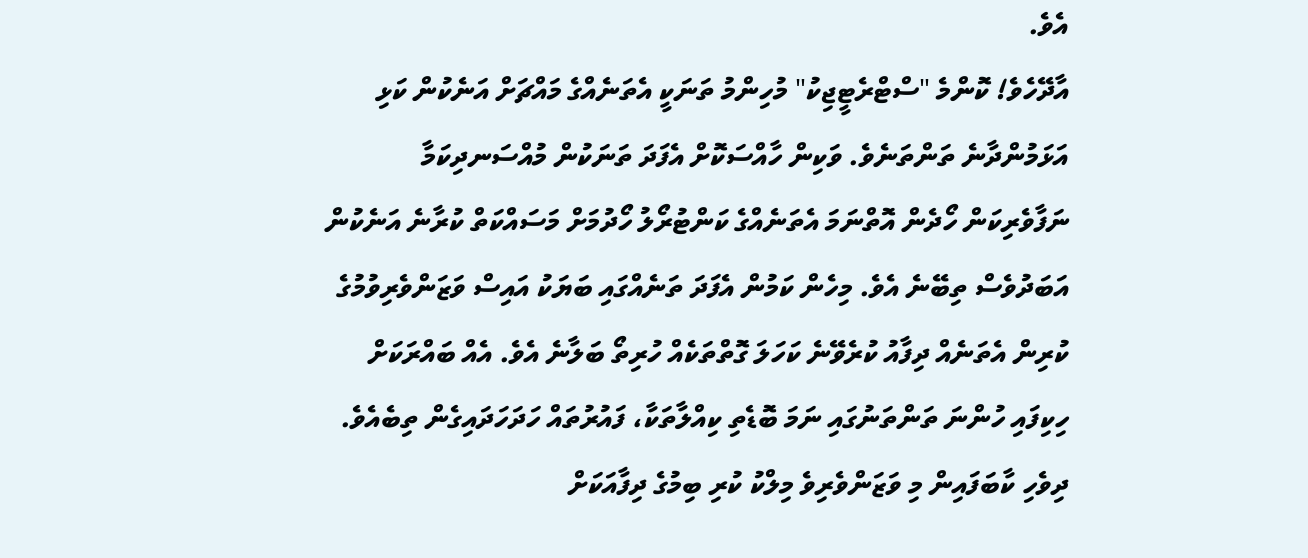އެވެ.
އާދޭހެވެ! ކޮންމެ "ސްޓްރެޓީޖިކު" މުހިންމު ތަނަކީ އެތަނެއްގެ މައްޗަށް އަނެކުން ކަޅި އަޅަމުންދާނެ ތަންތަނެވެ. ވަކިން ހާއްސަކޮށް އެފަދަ ތަނަކުން މުއްސަނދިކަމާ ނަފާވެރިކަން ހޯދެން އޮތްނަމަ އެތަނެއްގެ ކަންޓުރޯލު ހޯދުމަށް މަސައްކަތް ކުރާނެ އަނެކުން އަބަދުވެސް ތިބޭނެ އެވެ. މިހެން ކަމުން އެފަދަ ތަނެއްގައި ބަޔަކު އައިސް ވަޒަންވެރިވުމުގެ ކުރިން އެތަނެއް ދިފާއު ކުރެވޭނެ ކަހަލަ ގޮތްތަކެއް ހުރިތޯ ބަލާނެ އެވެ. އެއް ބައްރަކަށް ހިކިފައި ހުންނަ ތަންތަނުގައި ނަމަ ބޮޑެތި ކިއްލާތަކާ، ފައުރުތައް ހަދަހަދައިގެން ތިބެއެވެ. ދިވެހި ކާބަފައިން މި ވަޒަންވެރިވެ މިލްކު ކުރި ބިމުގެ ދިފާއަކަށް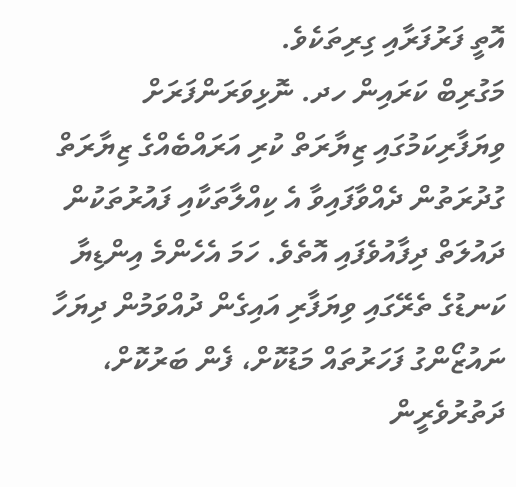އޮތީ ފަރުފަރާއި ގިރިތަކެވެ.
މަގުރިބް ކަރައިން ހދ. ނޮޅިވަރަންފަރަށް ވިޔަފާރިކަމުގައި ޒިޔާރަތް ކުރި އަރައްބެއްގެ ޒިޔާރަތް
ގުދުރަތުން ދެއްވާފައިވާ އެ ކިއްލާތަކާއި ފައުރުތަކުން ދައުލަތް ދިފާއުވެފައި އޮތެވެ. ހަމަ އެހެންމެ އިންޑިޔާ ކަނޑުގެ ތެރޭގައި ވިޔަފާރި އައިގެން ދުއްވަމުން ދިޔަހާ ނައުޒޯންގު ފަހަރުތައް މަޑުކޮށް، ފެން ބަރުކޮށް، ދަތުރުވެރީން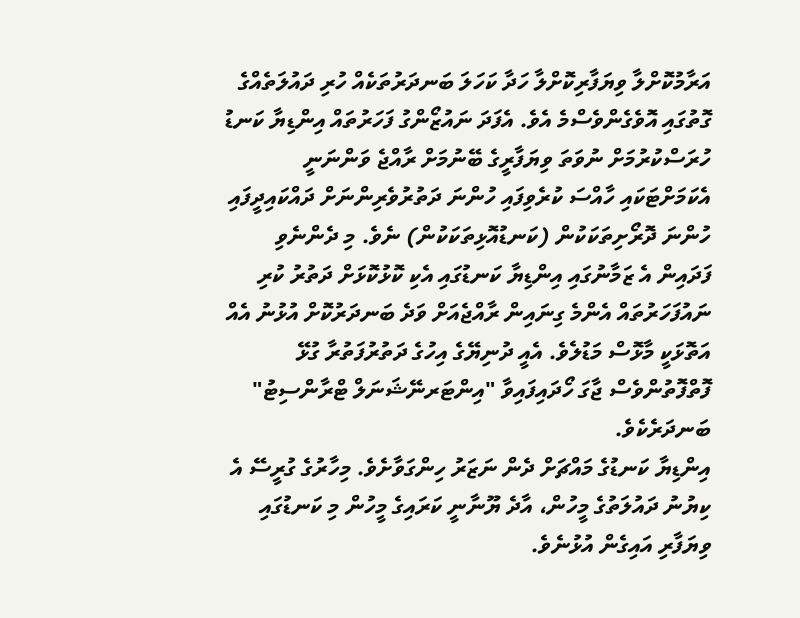އަރާމުކޮށްލާ ވިޔަފާރިކޮށްލާ ހަދާ ކަހަލަ ބަނދަރުތަކެއް ހުރި ދައުލަތެއްގެ ގޮތުގައި އޮވެގެންވެސްމެ އެވެ. އެފަދަ ނައުޒޯންގު ފަހަރުތައް އިންޑިޔާ ކަނޑު ހުރަސްކުރުމަށް ނުވަތަ ވިޔަފާރީގެ ބޭނުމަށް ރާއްޖެ ވަންނަނީ އެކަމަށްޓަކައި ހާއްސަ ކުރެވިފައި ހުންނަ ދަތުރުވެރިންނަށް ދައްކައިދީފައި ހުންނަ ދޮރޯށިތަކަކުން (ކަނޑުއޮޅިތަކަކުން) ނެވެ. މި ދެންނެވި ފަދައިން އެ ޒަމާނުގައި އިންޑިޔާ ކަނޑުގައި އެކި ކޮޅުކޮޅަށް ދަތުރު ކުރި ނައުފަހަރުތައް އެންމެ ގިނައިން ރާއްޖެއަށް ވަދެ ބަނދަރުކޮށް އުޅުނު އެއް އަތޮޅަކީ މާޅޮސް މަޑުލެވެ. އެއީ ދުނިޔޭގެ އިހުގެ ދަތުރުފަތުރާ ގުޅޭ ފޮތްފޮތުންވެސް ޖާގަ ހޯދައިފައިވާ "އިންޓަރނޭޝަނަލް ޓްރާންސިޓު" ބަނދަރެކެވެ.
އިންޑިޔާ ކަނޑުގެ މައްޗަށް ދެން ނަޒަރު ހިންގަވާށެވެ. މިހާރުގެ ގުރީސޭ އެ ކިޔުނު ދައުލަތުގެ މީހުން، އާދެ ޔޫނާނީ ކަރައިގެ މީހުން މި ކަނޑުގައި ވިޔަފާރި އައިގެން އުޅުނެވެ.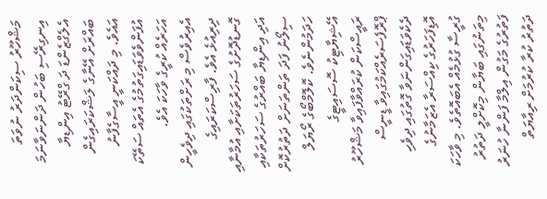މަޝްހޫރު ސިކަންދަރު ނުވަތަ އިނގިރޭސި ބަހުން ދަންނަވާނަމަ އެލެގްޒެންޑަ ދަ ގްރޭޓު އިންޑިޔާ ބައްރަށް އޭނާގެ ލަޝްކަރައިގެން އައެވެ. މި ދައްކަނީ އީސާގެފާނު އުފަންވެވަޑައިގަތުމުގެ އެތައް ސަތޭކަ އަހަރެއް ކުރީގެ ވާހަކަ އެވެ. އެއިރުވެސް މި ރަށްތަކުގައި ދިވެހީން ދިރިއުޅެ އެވެ. ފާރިސްކަރައިގެ ގޮނޑުދޮށުގެ ސަހަރުތަކަށާއި އުމާނާއި އަދި އިންޑިޔާ ބައްރުގެ ސަހަރުތަކާއި ސިލޯނު ފަދަ ތަންތަނަށް ދަތުރުކޮށް ހަދަމުންނެވެ. ކޮލޮމްބޯގެ ރޯޔަލް އޭޝިޔާޓިކު ސޮސައިޓީގެ ރައީސްކަން ކުރައްވާފައިވާ މަޝްހޫރު ޕްރޮފެސަރެއްކަމުގައިވާ ޑީނީސް ދެކެވަޑައިގަންނަވާ ގޮތުގައި ދިވެހި އޮޑިފަހަރުގެ ކިއްސަރާ އެޒަމާނުގެ ގުރީސާ ގުޅުމެއް އެބައޮތެވެ. މި ވާހަކަ މިތަނުގައި ބަޔާން މިކޮށްލީ ދަތުރު ފަތުރުގެ މަގުން އިލްމާ ފަންނާ ހުނަރު ދަތުރު ކުރާ ކުރުމަށް ރިއާޔަތް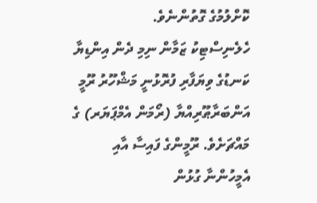ކޮށްލުމުގެ ގޮތުންނެވެ.
ހެލެނިސްޓިކު ޒަމާން ނިމި ދެން އިންޑިޔާ ކަނޑުގެ ވިޔަފާރި ފުރޮޅުނީ މަޝްހޫރު ރޫމީ އަންބަރާޠޫރިއްޔާ (ރޯމަން އެމްޕަޔަރ) ގެ މައްޗަށެވެ. ރޫމީންގެ ފައިސާ އާއި އެމީހުންނާ ގުޅުން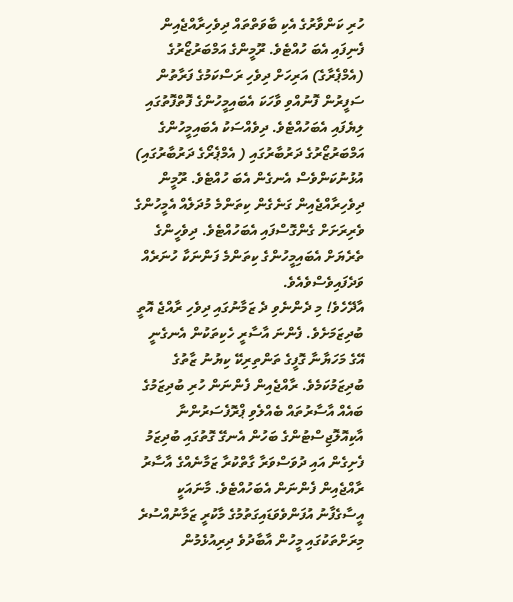ހުރި ކަންވާރުގެ އެކި ބާވަތްތައް ދިވެހިރާއްޖެއިން ފެނިފައި އެބަ ހުއްޓެވެ. ރޫމީންގެ އަމްބަރުޒޯރުގެ (އެމްޕެރާގެ) އަރިހަށް ދިވެހި ރަސްކަމުގެ ފަރާތުން ސަފީރުން ފޮނުއްވި ވާހަކަ އެބައިމީހުންގެ ފޮތްފޮތުގައި ލިޔެފައި އެބަހުއްޓެވެ. ދިވެއްސަކު އެބައިމީހުންގެ އަމްބަރުޒޯރުގެ ދަރުބާރުގައި ( އެމްޕެރޯގެ ދަރުބާރުގައި) އުޅުނުކަންވެސް އެނގެން އެބަ ހުއްޓެވެ. ރޫމީން ދިވެހިރާއްޖެއިން ގަނެގެން ކިތަންމެ މުދަލެއް އެމީހުންގެ ވެރިރަށަށް ގެންގޮސްފައި އެބަހުއްޓެވެ. ދިވެހީންގެ ތެރެޔަށް އެބައިމީހުންގެ ކިތަންމެ ފަންނަކާ ހުނަރެއް ވަދެފައިވެސްވެއެވެ.
އާދޭހެވެ! މި ދެންނެވި ދެ ޒަމާނުގައި ދިވެހި ރާއްޖެ އޮތީ ބުދިޒަމަށެވެ. ފެންނަ އާސާރީ ހެކިތަކުން އެނގެނީ އޭގެ މަހަޔާނާ ގޮފީގެ ތަންތިރިކޭ ކިޔުނު ޒާތުގެ ބުދިޒަމުކަމެވެ. ރާއްޖެއިން ފެންނަން ހުރި ބުދިޒަމުގެ ބައެއް އާސާރުތައް ބެއްލެވި ޕްރޮފެސަރުންނާ އާކިއޮލޮޖިސްޓުންގެ ބަހުން އެނގޭ ގޮތުގައި ބުދިޒަމު ފެށިގެން އައި ދުވަސްވަރާ ގާތްކުރާ ޒަމާނެއްގެ އާސާރު ރާއްޖެއިން ފެންނަން އެބަހުއްޓެވެ. މާނައަކީ އީސާގެފާނު އުފަންވެވަޑައިގަތުމުގެ މާކުރީ ޒަމާނުއްސުރެ މިރަށްތަކުގައި މީހުން އާބާދުވެ ދިރިއުޅެމުން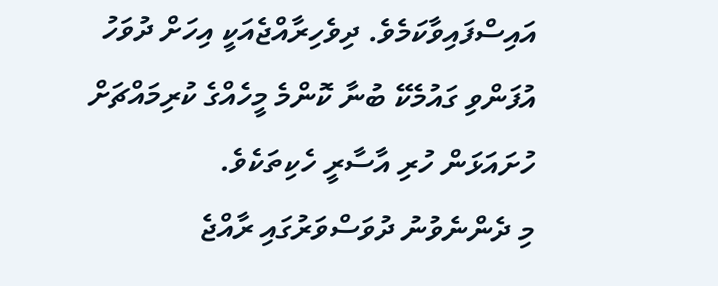އައިސްފައިވާކަމެވެ. ދިވެހިރާއްޖެއަކީ އިހަށް ދުވަހު އުފަންވި ގައުމެކޭ ބުނާ ކޮންމެ މީހެއްގެ ކުރިމައްޗަށް ހުށައަޅަން ހުރި އާސާރީ ހެކިތަކެވެ.
މި ދެންނެވުނު ދުވަސްވަރުގައި ރާއްޖެ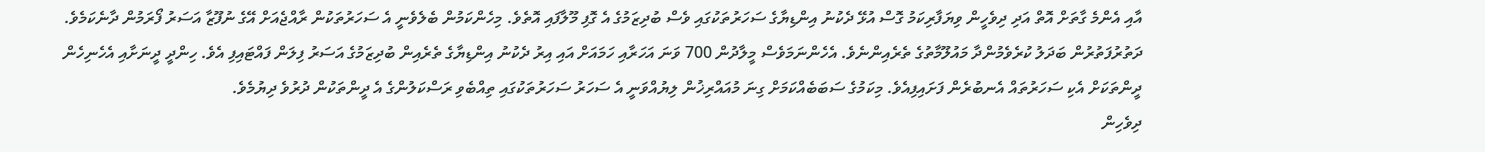އާއި އެންމެ ގާތަށް އޮތް އަދި ދިވެހީން ވިޔަފާރިކަމު ގޮސް އުޅޭ ދެކުނު އިންޑިޔާގެ ސަހަރުތަކުގައި ވެސް ބުދިޒަމުގެ އެ ގޮފި މޫލާފައި އޮތެވެ. މިހެންކަމުން ބެލެވެނީ އެ ސަހަރުތަކުން ރާއްޖެއަށް އޭގެ ނުފޫޒާ އަސަރު ފޯރަމުން ދާނެކަމެވެ. ދަތުރުފަތުރުން ބަދަލު ކުރެވެމުންދާ މައުލޫމާތުގެ ތެރެއިންނެވެ. އެހެންނަމަވެސް މީލާދުން 700 ވަނަ އަހަރާއި ހަމައަށް އައި އިރު ދެކުނު އިންޑިޔާގެ ތެރެއިން ބުދިޒަމުގެ އަސަރު ފިލަން ފައްޓައިފި އެވެ. ހިންދީ ދީނަށާއި އެހެނިހެން ދީންތަކަށް އެކި ސަހަރުތައް އެނބުރެން ފަށައިފިއެވެ. މިކަމުގެ ސަބަބެއްކަމަށް ގިނަ މުއައްރިޚުން ލިޔުއްވަނީ އެ ސަހަރު ސަހަރުތަކުގައި ތިއްބެވި ރަސްކަލުންގެ އެ ދީންތަކުން ދުރުވެ ދިޔުމެވެ.
ދިވެހިން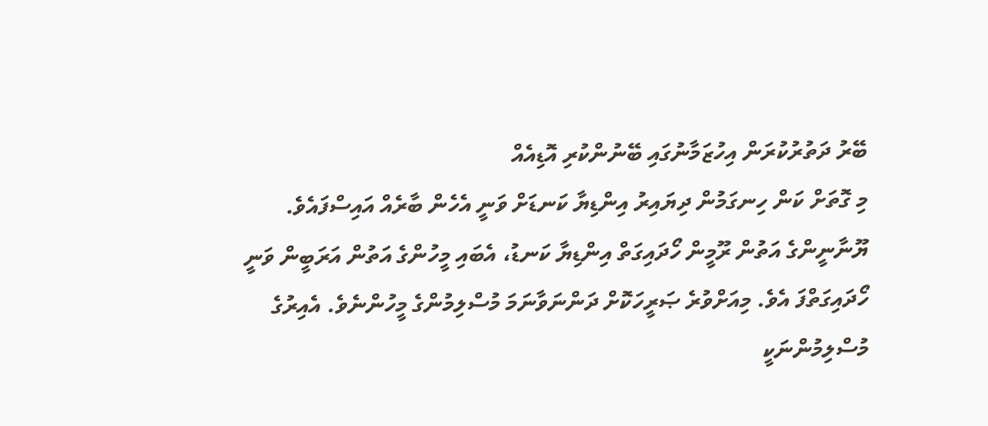ބޭރު ދަތުރުކުރަން އިހުޒަމާނުގައި ބޭނުންކުރި އޮޑިއެއް
މި ގޮތަށް ކަން ހިނގަމުން ދިޔައިރު އިންޑިޔާ ކަނޑަށް ވަނީ އެހެން ބާރެއް އައިސްފައެވެ. ޔޫނާނީންގެ އަތުން ރޫމީން ހޯދައިގަތް އިންޑިޔާ ކަނޑު، އެބައި މީހުންގެ އަތުން އަރަބީން ވަނީ ހޯދައިގަތްފަ އެވެ. މިއަށްވުރެ ޞަރީހަކޮށް ދަންނަވާނަމަ މުސްލިމުންގެ މީހުންނެވެ. އެއިރުގެ މުސްލިމުންނަކީ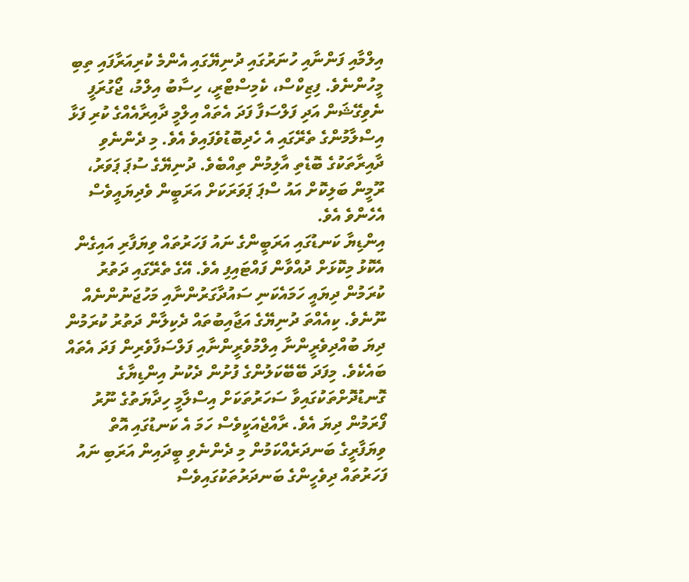އިލްމާއި ފަންނާއި ހުނަރުގައި ދުނިޔޭގައި އެންމެ ކުރިއަރާފައި ތިބި މީހުންނެވެ. ފިޒިކްސް، ކެމިސްޓްރީ، ހިސާބު އިލްމު، ޖޯގުރަފީ ނެވިގޭޝަން އަދި ފަލްސަފާ ފަދަ އެތައް އިލްމީ ދާއިރާއެއްގެ ކުރި ފަޅާ އިސްލާމުންގެ ތެރޭގައި އެ ހެދިބޮޑުވެފައިވެ އެވެ. މި ދެންނެވި ދާއިރާތަކުގެ ބޮޑެތި އާލިމުން ތިއްބެވެ. ދުނިޔޭގެ ސުޕަ ޕަވަރު، ރޫމީން ބަލިކޮށް އައު ސްޕަ ޕަވަރަކަށް އަރަބީން ވެދިޔައީވެސް އެހެންވެ އެވެ.
އިންޑިޔާ ކަނޑުގައި އަރަބީންގެ ނައު ފަހަރުތައް ވިޔަފާރި އައިގެން އެކޮޅު މިކޮޅަށް ދުއްވާން ފައްޓައިފި އެވެ. އޭގެ ތެރޭގައި ދަތުރު ކުރަމުން ދިޔައީ ހަމައެކަނި ސައުދާގަރުންނާއި މަހުޖަނުންނެއް ނޫނެވެ. ކިއެއްތަ ދުނިޔޭގެ އަޖާއިބުތައް ދެކިލާން ދަތުރު ކުރަމުން ދިޔަ ބުއްދިވެރީންނާ އިލްމުވެރީންނާއި ފަލްސަފާވެރިން ފަދަ އެތައް ބައެކެވެ. މިފަދަ ބޭބޭކަލުންގެ ފުށުން ދެކުނު އިންޑިޔާގެ ގޮނޑުދޮށްތަކުގައިވާ ސަހަރުތަކަށް އިސްލާމީ ހިދާޔަތުގެ ނޫރު ފޯރަމުން ދިޔަ އެވެ. ރާއްޖެއަކީވެސް ހަމަ އެ ކަނޑުގައި އޮތް ވިޔަފާރީގެ ބަނދަރެއްކަމުން މި ދެންނެވި ބީދައިން އަރަބި ނައު ފަހަރުތައް ދިވެހީންގެ ބަނދަރުތަކުގައިވެސް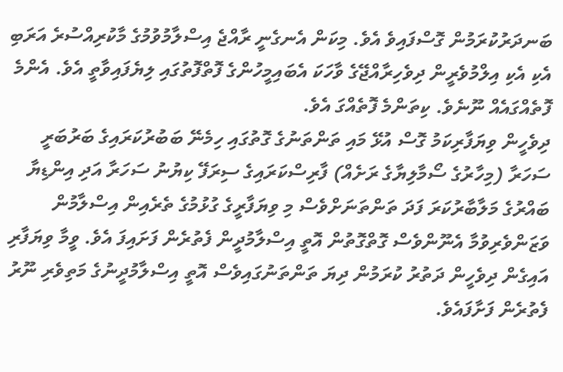ބަނދަރުކުރަމުން ގޮސްފައިވެ އެވެ. މިކަން އެނގެނީ ރާއްޖެ އިސްލާމުވުމުގެ މާކުރިއްސުރެ އަރަބި އެކި އެކި އިލްމުވެރީން ދިވެހިރާއްޖޭގެ ވާހަކަ އެބައިމީހުންގެ ފޮތްފޮތުގައި ލިޔެފައިވާތީ އެވެ. އެންމެ ފޮތެއްގައެއް ނޫނެވެ. ކިތަންމެ ފޮތެއްގަ އެވެ.
ދިވެހީން ވިޔަފާރިކަމު ގޮސް އުޅޭ މައި ތަންތަނުގެ ގޮތުގައި ހިމެނޭ ބަބުރުކަރައިގެ ބަރުބަރީ ސަހަރާ (މިހާރުގެ ސޯމާލިޔާގެ ރަށެއް) ފާރިސްކަރައިގެ ސިރަފޭ ކިޔުނު ސަހަރާ އަދި އިންޑިޔާ ބައްރުގެ މަލާބާރުކަރަ ފަދަ ތަންތަނަށްވެސް މި ވިޔަފާރީގެ ގުޅުމުގެ ތެރެއިން އިސްލާމުން ވަޒަންވެރިވުމާ އެނޫންވެސް ގޮތްގޮތުން އޮތީ އިސްލާމުދީން ފެތުރެން ފަށައިފަ އެވެ. ވީމާ ވިޔަފާރި އައިގެން ދިވެހީން ދަތުރު ކުރަމުން ދިޔަ ތަންތަނުގައިވެސް އޮތީ އިސްލާމުދީނުގެ މަތިވެރި ނޫރު ފެތުރެން ފަށާފައެވެ.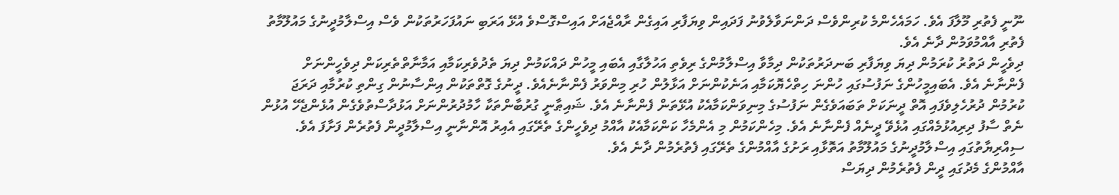ނޫނީ ފެތުރި މޫލާފަ އެވެ. ހަމައެހެންމެ ކުރިންވެސް ދަންނަވާލެވުނު ފަދައިން ވިޔަފާރި އައިގެން ރާއްޖެއަށް އައިސްގޮސްވެ އުޅޭ އަރަބި ނައުފަހަރުތަކުން ވެސް އިސްލާމުދީނުގެ މައުލޫމާތު ފެތުރި އާއްމުވަމުން ދާނެ އެވެ.
ދިވެހީން ދަތުރު ކުރަމުން ދިޔަ ވިޔަފާރި ބަނދަރުތަކުން ދިމާވާ އިސްލާމުންގެ ރިވެތި އަހުލާގާއި އެބައި މީހުން ދައްކަމުން ދިޔަ ތެދުވެރިކަމާއި އަމާނާތްތެރިކަން ދިވެހީންނަށް ފެންނާނެ އެވެ. އެބައިމީހުންގެ ނަފުސުގައި ހުންނަ ހިތްހެޔޮކަމާއި އަނެކުންނަށް އަޅާލުން ހުރި މިންވަރު ފެންނާނެއެވެ. ދީނުގެ ގޮތްތަކުން އިންސާނުން ގިންތި ކުރުމާއި ދަރަޖަ ކުރުމުން ދުރުހެލިވެފައި އޮތް ދީނަކަށް ތަބައަވެގެން ނަފުސުގެ މިނިވަންކަމާއެކު އުޅޭތަން ފެންނާނެ އެވެ. ޝައިޠާނީ ގުރުބާންތަކާ ހާމުދުރުންނަށް އަޅުދާސްތުވެގެން އުޅެންޖެހޭ އުޅުން ނެތް ސާފު ދިރިއުޅުމެއްގައި އުޅެވޭ ދީނެއް ފެންނާނެ އެވެ. މިހެންކަމުން މި އެންމެހާ ކަންކަމާއެކު އާއްމު ދިވެހީންގެ ތެރޭގައި އެއިރު އޮންނާނީ އިސްލާމުދީން ފެތުރެން ފަށާފަ އެވެ. ސިއްރިޔާތުގައި އިސްލާމުދީނުގެ މައުލޫމާތު އަތޮޅާއި ރަށުގެ އާއްމުންގެ ތެރޭގައި ފެތުރެމުން ދާނެ އެވެ.
އާއްމުންގެ މެދުގައި ދީން ފެތުރެމުން ދިޔަސް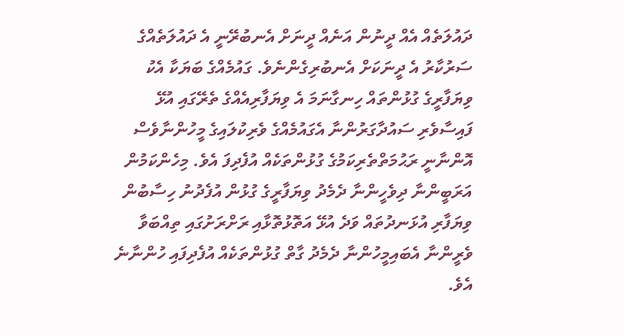ދައުލަތެއް އެއް ދީނުން އަނެއް ދީނަށް އެނބުރޭނީ އެ ދައުލަތެއްގެ ސަރުކާރު އެ ދީނަކަށް އެނބުރިގެންނެވެ. ގައުމެއްގެ ބަޔަކާ އެކު ވިޔަފާރީގެ ގުޅުންތައް ހިނގާނަމަ އެ ވިޔަފާރިއެއްގެ ތެރޭގައި އުޅޭ ފައިސާވެރި ސައުދާގަރުންނާ އެގައުމެއްގެ ވެރިކުލައިގެ މީހުންނާވެސް އޮންނާނީ ރަޙުމަތްތެރިކަމުގެ ގުޅުންތަކެއް އުފެދިފަ އެވެ. މިހެންކަމުން އަރަބީންނާ ދިވެހީންނާ ދެމެދު ވިޔަފާރީގެ ގުޅުން އުފެދުނު ހިސާބުން ވިޔަފާރި އުޅަނދުތައް ވަދެ އުޅޭ އަތޮޅުތޮޅާއި ރަށްރަށުގައި ތިއްބަވާ ވެރީންނާ އެބައިމީހުންނާ ދެމެދު ގާތް ގުޅުންތަކެއް އުފެދިފައި ހުންނާނެ އެވެ.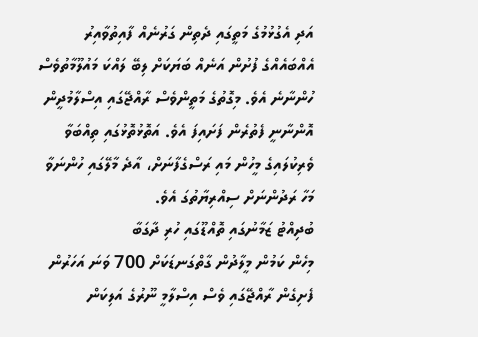އަދި އެގުޅުމުގެ މަތީގައި ދެތިން ގަރުނެއް ފާއިތުވާއިރު އެއްބައެއްގެ ފުށުން އަނެއް ބަޔަކަށް ލިބޭ ލައްކަ މައުލޫމާތުވެސް ހުންނާނެ އެވެ. މިގޮތުގެ މަތީންވެސް ރާއްޖޭގައި އިސްލާމުދީން އޮންނާނީ ފެތުރެން ފަށައިފަ އެވެ. އަތޮޅުތޮޅުގައި ތިއްބަވާ ވެރިކުލައިގެ މީހުން މައި ރަސްގެފާނަށް، އާދެ މާލޭގައި ހުންނަވާ މަހާ ރަދުންނަށް ސިއްރިޔާތުގަ އެވެ.
ބުދިއްޓު ޒަމާނުގައި ތޮއްޑޫގައި ހުރި ދާގަބާ
މިހެން ކަމުން މީލާދުން ގާތްގަނޑަކަށް 700 ވަނަ އަހަރުން ފެށިގެން ރާއްޖޭގައި ވެސް އިސްލާމީ ނޫރުގެ އަލިކަން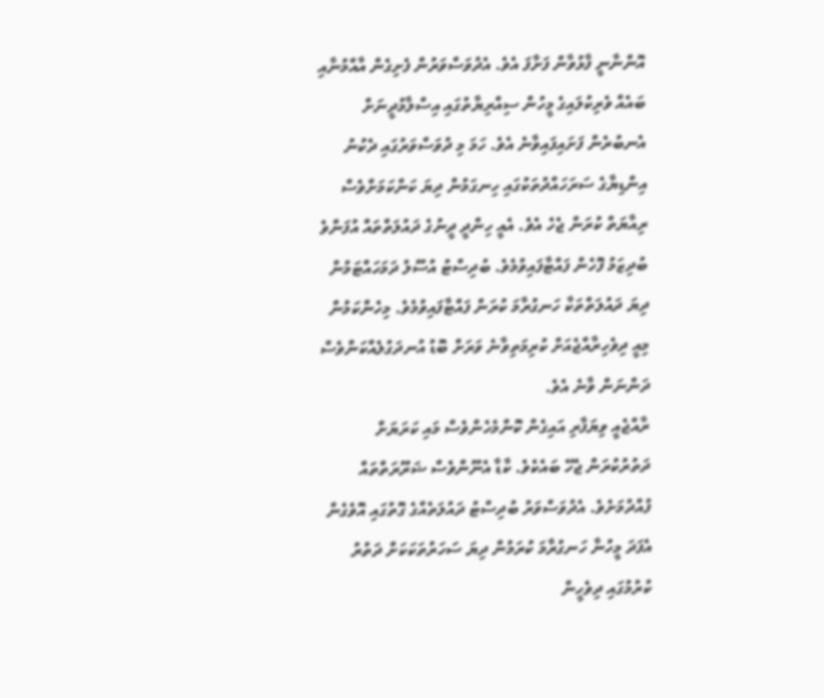އޮންނާނީ ފާޅުވާން ފަށާފަ އެވެ. އެދުވަސްވަރުން ފެށިގެން އާއްމުނާއި ބައެއް ވެރިކުލައިގެ މީހުން ސިއްރިޔާތުގައި އިސްލާމުދީނަށް އެނބުރެން ފަށައިފައިވާނެ އެވެ. ހަމަ މި ދުވަސްވަރުގައި ދެކުނު އިންޑިޔާގެ ސަރަހައްދުތަކުގައި ހިނގަމުން ދިޔަ ކަންކަމަށްވެސް ރިއާޔަތް ކުރަން ޖެހެ އެވެ. އެއީ ހިންދީ ދީނުގެ ދައުލަތްތައް އުފަންވެ ބުދިޒަމު ފޮހެން ފައްޓާފައިވުމެވެ. ބުދިސްޓު އުސޫލު ދަމަހައްޓަމުން ދިޔަ ދައުލަތްތަކާ ހަނގުރާމަ ކުރަން ފައްޓާފައިވުމެވެ. މިހެންކަމުން މިއީ ދިވެހިރާއްޖެއަށް ކުރިމަތިވާނެ ވަރަށް ބޮޑު އުނދަގުލެއްކަންވެސް ދަންނަން ވާނެ އެވެ.
ރާއްޖެއީ ވިޔަފާރި އައިގެން ކޮންމެހެންވެސް މައި ކަރަޔަށް ދަތުރުކުރަން ޖެހޭ ބައެކެވެ. ކާޑާ އެނޫންވެސް ޟަރޫރަތްތައް ފުއްދުމަށެވެ. އެދުވަސްވަރު ބުދިސްޓު ދައުލަތެއްގެ ގޮތުގައި އޮވެގެން އެފަދަ މީހުނާ ހަނގުރާމަ ކުރަމުން ދިޔަ ސަހަރުތަކަކަށް ދަތުރު ކުރުމުގައި ދިވެހީން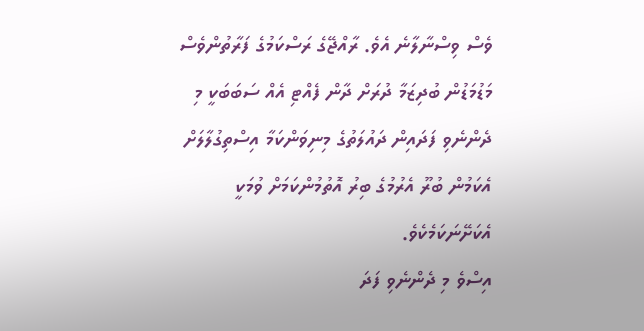ވެސް ވިސްނާލާނެ އެވެ. ރާއްޖޭގެ ރަސްކަމުގެ ފަރާތުންވެސް މަޑުމަޑުން ބުދިޒަމާ ދުރަށް ދާން ފެއްޓި އެއް ސަބަބަކީ މި ދެންނެވި ފަދައިން ދައުލަތުގެ މިނިވަންކަމާ އިސްތިގުލާލަށް އެކަމުން ބުރޫ އެރުމުގެ ބިރު އޮތުމުންކަމަށް ވުމަކީ އެކަށޭނަކަމެކެވެ.
އިސްވެ މި ދެންނެވި ފަދަ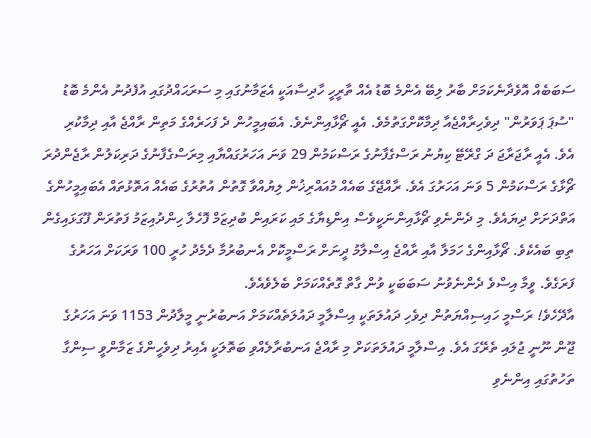ސަބަބެއް އޮވެދާނެކަމަށް ބާރު ލިބޭ އެންމެ ބޮޑު އެއް ތާރީހީ ހާދިސާއަކީ އެޒަމާނުގައި މި ސަރަޙައްދުގައި އުފެދުނު އެންމެ ބޮޑު "ސުޕަ ޕަވަރުން" ދިވެހިރާއްޖެއާ ދިމާކޮށްގަތުމެވެ. އެއީ ޗޯޅާއިންނެވެ. އެބައިމީހުން ދެ ފަހަރެއްގެ މަތިން ރާއްޖެ އާއި ދިމާކުރި އެވެ. އެއީ ރާޖަރާޖަ ދަ ގްރޭޓޭ ކިޔުނު ރަސްގެފާނުގެ ރަސްކަމުން 29 ވަނަ އަހަރުގައްޔާއި މިރަސްގެފާނުގެ ދަރިކަލުން ރާޖެންދުރަ ޗޯޅާގެ ރަސްކަމުން 5 ވަނަ އަހަރުގަ އެވެ. ރާއްޖޭގެ ބައެއް މުއައްރިޚުން ލިޔުއްވާ ގޮތުން އުތުރުގެ ބައެއް އަތޮޅުތައް އެބައިމީހުންގެ އަތްދަށަށް ދިޔައެވެ. މި ދެންނެވި ޗޯޅާއިންނަކީވެސް އިންޑިޔާގެ މައި ކަރައިން ބުދިޒަމް ފޮހެލާ ހިންދުއިޒަމު ފަތުރަން ފޫގަޅައިގެން ތިބި ބައެކެވެ. ޗޯޅާއިންގެ ހަމަލާ އާއި ރާއްޖެ އިސްލާމު ދީނަށް ރަސްމީކޮށް އެނބުރުމާ ދެމެދު ހުރީ 100 ވަރަކަށް އަހަރުގެ ފަރަގެވެ. ވީމާ އިސްވެ ދެންނެވުނު ސަބަބަކީ ވުން ގާތް ގޮތެއްކަމަށް ބެލެވެއެވެ.
އާދޭހެވެ! ރަސްމީ ހައިސިއްޔަތުން ދިވެހި ދައުލަތަކީ އިސްލާމީ ދައުލަތެއްކަމަށް އަނބުރުނީ މީލާދުން 1153 ވަނަ އަހަރުގެ ޖޫން ނޫނީ ޖުލައި ތެރޭގަ އެވެ. އިސްލާމީ ދައުލަތަކަށް މި ރާއްޖެ އަނބުރާލެއްވި ބަތޮލަކީ އެއިރު ދިވެހީންގެ ޒަމާންވީ ސިންގާ ތަހުތުގައި އިންނެވި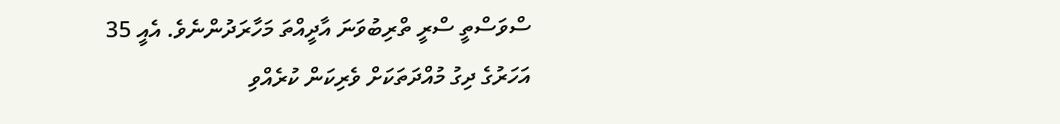ސްވަސްތީ ސްރީ ތްރިބުވަނަ އާދީއްތަ މަހާރަދުންނެވެ. އެއީ 35 އަހަރުގެ ދިގު މުއްދަތަކަށް ވެރިކަން ކުރެއްވި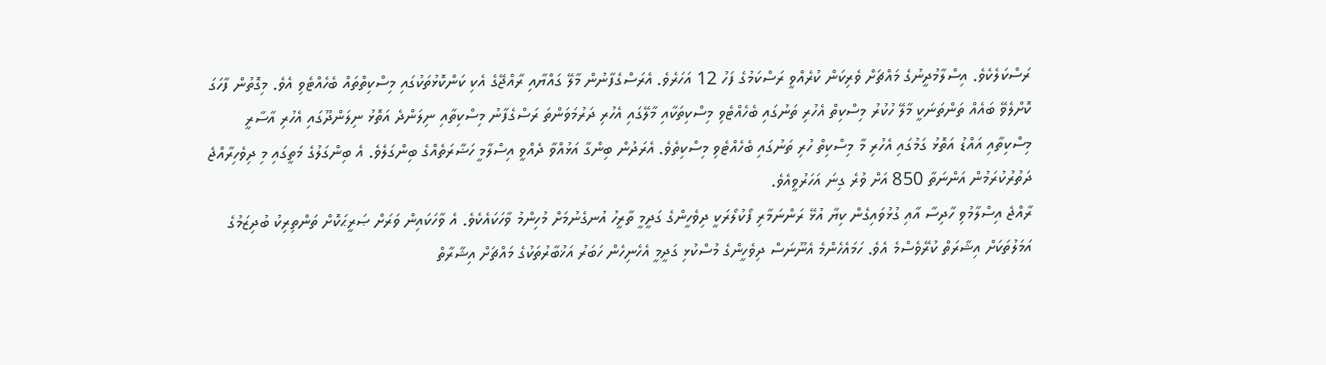ރަސްކަލެކެވެ. އިސްލާމުދީނުގެ މައްޗަށް ވެރިކަން ކުރެއްވީ ރަސްކަމުގެ ފަހު 12 އަހަރެވެ. އެރަސްގެފާނުން މާލޭ ގައްޔާއި ރާއްޖޭގެ އެކި ކަންކޮޅުތަކުގައި މިސްކިތްތައް ބެހެއްޓެވި އެވެ. މިގޮތުން ފާހަގަ ކޮށްލެވޭ ބައެއް ތަންތަނަކީ މާލޭ ހުކުރު މިސްކިތް އެހުރި ތަނުގައި ބެހެއްޓެވި މިސްކިތަކާއި މާލޭގައި އެހުރި ދަރުމަވަންތަ ރަސްގެފާނު މިސްކިތާއި ނިލަންދެ އަތޮޅު ނިލަންދޫގައި އެހުރި އާސާރީ މިސްކިތާއި އައްޑު އަތޮޅު ގަމުގައި އެހުރި މާ މިސްކިތް ހުރި ތަނުގައި ބެހެއްޓެވި މިސްކިތެވެ. އެރަދުން ބިންގާ އަޅުއްވާ ދެއްވީ އިސްލާމީ ހަޟާރަތެއްގެ ބިންގަލެވެ. އެ ބިންގަލުގެ މަތީގައި މި ދިވެހިރާއްޖެ ދަތުރުކުރަމުން އަންނަތާ 850 އަށް ވުރެ ގިނަ އަހަރުވީއެވެ.
ރާއްޖެ އިސްލާމުވި ހާދިސާ އާއި ގުޅުވައިގެން ކިޔާ އުޅޭ ރަންނަމާރި ފޯކުލޯރަކީ ދިވެހީންގެ ގަދީމީ ތާރީހު އުނގެނުމަށް މުހިންމު ވާހަކައެކެވެ. އެ ވާހަކައިން ވަރަށް ޞަރީޙަކޮށް ތަންތިރިކު ބުދިޒަމުގެ އަމަލުތަކަށް އިޝާރަތް ކުރޭވެސްމެ އެވެ. ހަމައެހެންމެ އެނޫނަސް ދިވެހީންގެ މުސްކުޅި ގަދީމީ އެހެނިހެން ހަބަރު އަޚުބާރުތަކުގެ މައްޗަށް އިޝާރާތް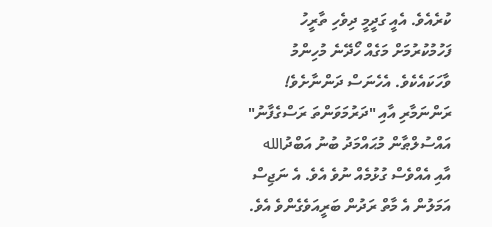ކުރެއެވެ. އެއީ ގަދީމީ ދިވެހި ތާރީހު ފަހުމުކުރުމަށް މަގެއް ހޯދޭނެ މުހިންމު ވާހަކައެކެވެ. އެހެނަސް ދަންނާށެވެ! ރަންނަމާރި އާއި "ދަރުމަވަންތަ ރަސްގެފާނު" އައްސުލްޠާން މުޙައްމަދު ބުނު އަބްދުالله އާއި އެއްވެސް ގުޅުމެއް ނުވެ އެވެ. އެ ނަޖިސް އަމަލުން އެ މާތް ރަދުން ބަރީއަވެގެންވެ އެވެ.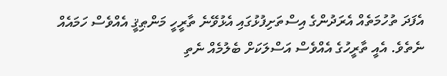އެފަދަ ތުހުމަތެއް އެރަދުންގެ އިސްތަށިފުޅުގައި އެޅުވޭނެ ތާރީހީ މަންޠިޤީ އެއްވެސް ހަމައެއް ނެތެވެ. އެއީ ތާރީހުގެ އެއްވެސް އަސްލަކަށް ބެލުމެއް ނެތި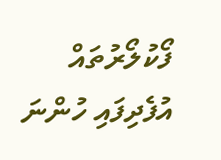ފޯކުލޯރުތައް އުފެދިފައި ހުންނަ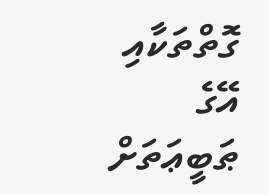ގޮތްތަކާއި އޭގެ ޠަބީޢަތަށް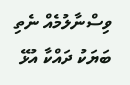ވިސްނާލުމެއް ނެތި ބަޔަކު ދައްކާ އުޅޭ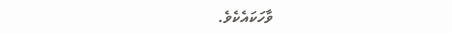ވާހަކައެކެވެ.